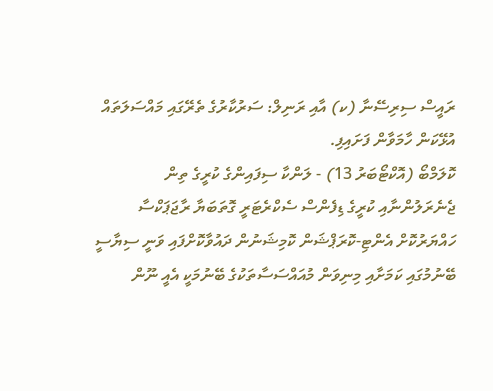ރައީސް ސިރިސޭނާ (ކ) އާއި ރަނިލް: ސަރުކާރުގެ ތެރޭގައި މައްސަލަތައް އުޅޭކަން ހާމަވާން ފަށައިފި.
ކޮލަމްބޯ (އޮކްޓޯބަރު 13) - ލަންކާ ސިފައިންގެ ކުރީގެ ތިން ޖެނެރަލުންނާއި ކުރީގެ ޑިފެންސް ސެކްރެޓަރީ ގޮތަބަޔާ ރާޖަޕަކްސާ ހައްޔަރުކޮށް އެންޓި-ކޮރަޕްޝަން ކޮމިޝަނުން ދައުވާކޮށްފައި ވަނީ ސިޔާސީ ބޭނުމުގައި ކަމަށާއި މިނިވަން މުއައްސަސާތަކުގެ ބޭނުމަކީ އެއީ ނޫން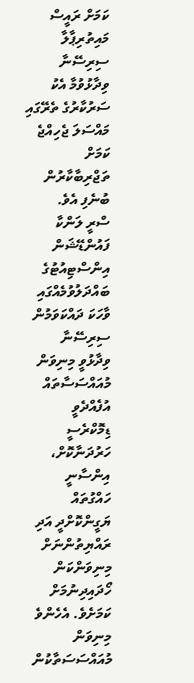ކަމަށް ރައީސް މައިތުރިޕާލާ ސިރިސޭނާ ވިދާޅުވުމާ އެކު ސަރުކާރުގެ ތެރޭގައި މައްސަލަ ޖެހިއްޖެ ކަމަށް ތަޖްރިބާކާރުން ބުނެފި އެވެ.
ސްރީ ލަންކާ ފައުންޑޭޝަން އިންސްޓިއުޓުގެ ބައްދަލުވުމެއްގައި ވާހަކަ ދައްކަވަމުން ސިރިސޭނާ ވިދާޅުވީ މިނިވަން މުއައްސަސާތައް އުފެއްދެވީ ޑިމޮކްރެސީ ހަރުދަނާކޮށް، އިންސާނީ ހައްގުތައް ޔަގީންކޮށްދީ އަދި ރައްޔިތުންނަށް މިނިވަންކަން ހޯދައިދިނުމަށް ކަމަށެވެ. އެހެންވެ މިނިވަން މުއައްސަސަތާކުން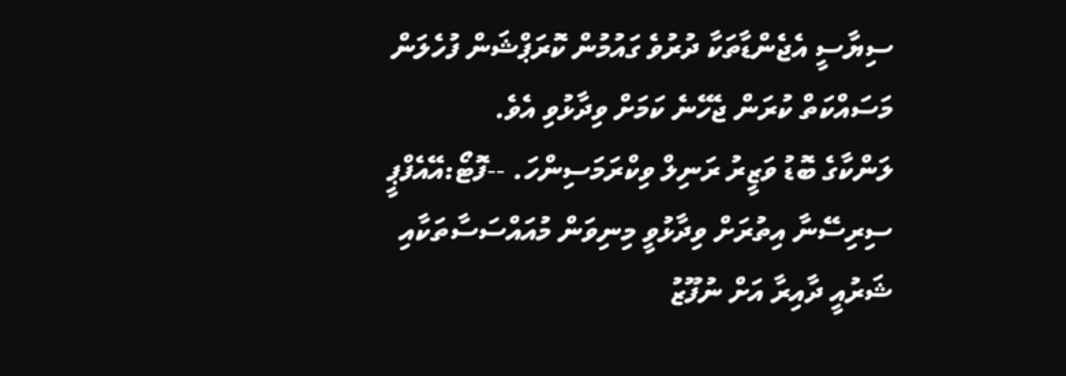ސިޔާސީ އެޖެންޑާތަކާ ދުރުވެ ގައުމުން ކޮރަޕްޝަން ފުހެލަން މަސައްކަތް ކުރަން ޖެހޭނެ ކަމަށް ވިދާޅުވި އެވެ.
ލަންކާގެ ބޮޑު ވަޒީރު ރަނިލް ވިކްރަމަސިންހަ. --ފޮޓޯ:އޭއެފްޕީ
ސިރިސޭނާ އިތުރަށް ވިދާޅުވީ މިނިވަން މުއައްސަސާތަކާއި ޝަރުއީ ދާއިރާ އަށް ނުފޫޒު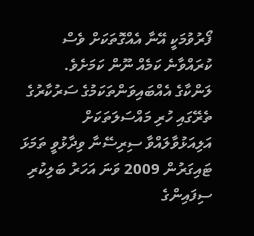ފޯރުވުމަކީ އޭނާ އެއްގޮތަކަށް ވެސް ކުރައްވާނެ ކަމެއް ނޫން ކަމަށެވެ.
ލަންކާގެ އެއްބައިވަންތަކަމުގެ ސަރުކާރުގެ ތެރޭގައި ހުރި މައްސަލަތަކަށް އަލިއަޅުވާލައްވާ ސިރިސޭނާ ވިދާޅުވީ ތަމަޅަ ޓައިގަރުން 2009 ވަނަ އަހަރު ބަލިކުރި ސިފައިންގެ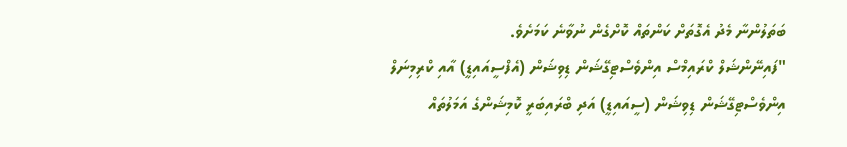ބަތަލުންނާ މެދު އެގޮތަށް ކަންތައް ކޮށްގެން ނުވާނެ ކަމަށެވެ.
"ފައިނޭންޝަލް ކްރައިމްސް އިންވެސްޓިގޭޝަން ޑިވިޝަން (އެފްސީއައިޑީ) އާއި ކްރިމިނަލް އިންވެސްޓިގޭޝަން ޑިވިޝަން (ސީއައިޑީ) އަދި ބްރައިބަރީ ކޮމިޝަންގެ އަމަލުތައް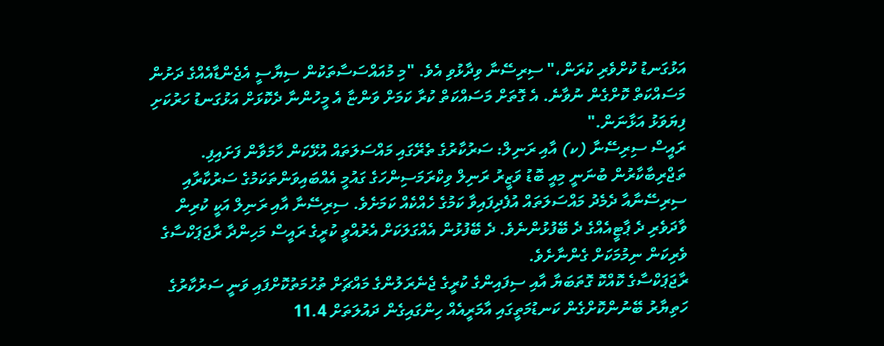އަޅުގަނޑު ކުށްވެރި ކުރަން،" ސިރިސޭނާ ވިދާޅުވި އެވެ. "މި މުއައްސަސާތަކުން ސިޔާސީ އެޖެންޑާއެއްގެ ދަށުން މަސައްކަތް ކޮށްގެން ނުވާނެ. އެ ގޮތަށް މަސައްކަތް ކުރާ ކަމަށް ވަންޏާ އެ މީހުންނާ ދެކޮޅަށް އަޅުގަނޑު ހަރުކަށި ފިޔަވަޅު އަޅާނަން."
ރައީސް ސިރިސޭނާ (ކ) އާއި ރަނިލް: ސަރުކާރުގެ ތެރޭގައި މައްސަލަތައް އުޅޭކަން ހާމަވާން ފަށައިފި.
ތަޖްރިބާކާރުން ބުނަނީ މިއީ ބޮޑު ވަޒީރު ރަނިލް ވިކްރަމަސިންހަގެ ގައުމީ އެއްބައިވަންތަކަމުގެ ސަރުކާރާއި ސިރިސޭނާއާ ދެމެދު މައްސަލަތައް އުފެދިފައިވާ ކަމުގެ ހެއްކެއް ކަމަށެވެ. ސިރިސޭނާ އާއި ރަނިލް އަކީ ކުރިން ވާދަވެރި ދެ ޕާޓީއެއްގެ ދެ ބޭފުޅުންނެވެ. ދެ ބޭފުޅުން އެއްގަލަކަށް އެރުއްވީ ކުރީގެ ރައީސް މަހިންދާ ރާޖަޕަކްސާގެ ވެރިކަން ނިމުމަކަށް ގެންނާށެވެ.
ރާޖަޕަކްސާގެ ކޮއްކޮ ގޮތަބަޔާ އާއި ސިފައިންގެ ކުރީގެ ޖެނެރަލުންގެ މައްޗަށް ތުހުމަތުކޮށްފައި ވަނީ ސަރުކާރުގެ ހަތިޔާރު ބޭނުންކޮށްގެން ކަނޑުމަތީގައި އާމަރީއެއް ހިންގައިގެން ދައުލަތަށް 11.4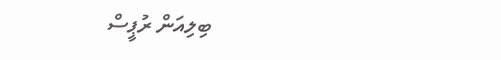ބިލިއަން ރުޕީސް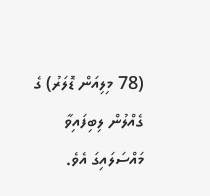(78 މިލިއަން ޑޮލަރު) ގެ ގެއްލުން ލިބިފައިވާ މައްސަލައިގަ އެވެ.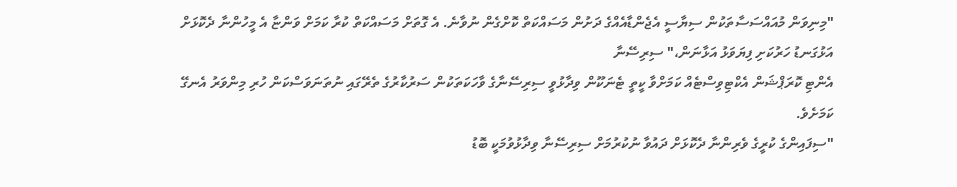"މިނިވަން މުއައްސަސާތަކުން ސިޔާސީ އެޖެންޑާއެއްގެ ދަށުން މަސައްކަތް ކޮށްގެން ނުވާނެ. އެ ގޮތަށް މަސައްކަތް ކުރާ ކަމަށް ވަންޏާ އެ މީހުންނާ ދެކޮޅަށް އަޅުގަނޑު ހަރުކަށި ފިޔަވަޅު އަޅާނަން،" ސިރިސޭނާ
އެންޓި ކޮރަޕްޝަން އެކްޓިވިސްޓެއް ކަމަށްވާ ކީތީ ޓެނަކޫން ވިދާޅުވީ ސިރިސޭނާގެ ވާހަކަތަކުން ސަރުކާރުގެ ތެރޭގައި ނުތަނަވަސްކަން ހުރި މިންވަރު އެނގޭ ކަމަށެވެ.
"ސިފައިންގެ ކުރީގެ ވެރިންނާ ދެކޮޅަށް ދައުވާ ނުކުރުމަށް ސިރިސޭނާ ވިދާޅުވުމަކީ ބޮޑު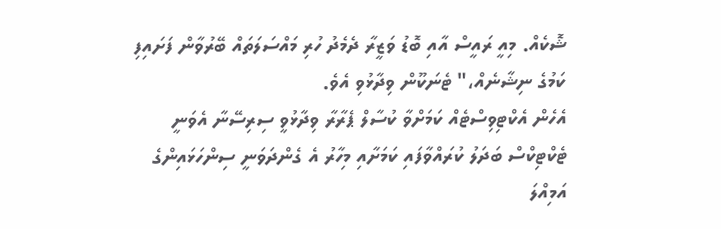ޝޮކެއް. މިއީ ރައީސް އާއި ބޮޑު ވަޒީރާ ދެމެދު ހުރި މައްސަލަތައް ބޭރުވާން ފަށައިފި ކަމުގެ ނިޝާނެއް،" ޓެނަކޫން ވިދާޅުވި އެވެ.
އެހެން އެކްޓިވިސްޓެއް ކަމަށްވާ ކުސާލް ޕެރާރާ ވިދާޅުވީ ސިރިސޭނާ އެވަނީ ޓެކްޓިކްސް ބަދަލު ކުރައްވާފައި ކަމަށާއި މިހާރު އެ ގެންދަވަނީ ސިންހަޅައިންގެ އަމިއްލަ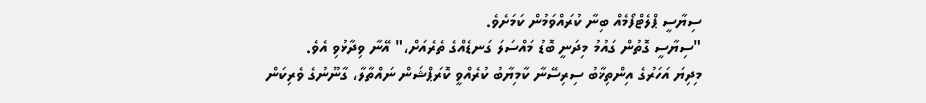ސިޔާސީ ޕްލެޓްފޯމެއް ބިނާ ކުރައްވަމުން ކަމަށެވެ.
"ސިޔާސީ ގޮތުން ގައުމު މިދަނީ ބޮޑު މައްސަލަ ގަނޑެއްގެ ތެރެއަށް،" އޭނާ ވިދާޅުވި އެވެ.
މިދިޔަ އަހަރުގެ އިންތިޚާބު ސިރިސޭނާ ކާމިޔާބު ކުރެއްވީ ކޮރަޕްޝަން ނައްތާލާ، ގާނޫނުގެ ވެރިކަން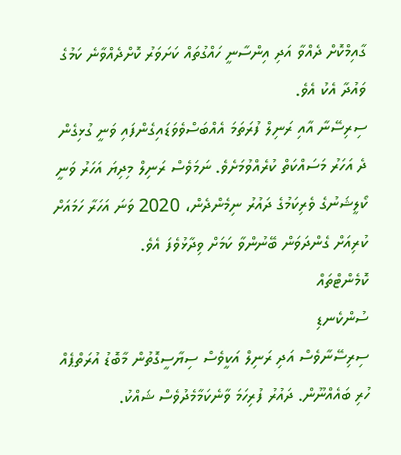ގާއިމްކޮށް ދެއްވާ އަދި އިންސާނީ ހައްގުތައް ކަށަވަރު ކޮށްދެއްވާނެ ކަމުގެ ވައުދާ އެކު އެވެ.
ސިރިސޭނާ އާއި ރަނިލް ފުރަތަމަ އެއްބަސްވެވަޑައިގެންފައި ވަނީ ގުޅިގެން ދެ އަހަރު މަސައްކަތް ކުރެއްވުމަށެވެ. ނަމަވެސް ރަނިލް މިދިޔަ އަހަރު ވަނީ ކޯލީޝަނުގެ ވެރިކަމުގެ ދައުރު ނިމެންދެން، 2020 ވަނަ އަހަރާ ހަމައަށް ކުރިއަށް ގެންދަވަން ބޭނުންވާ ކަމަށް ވިދާޅުވެފަ އެވެ.
ކޮމެންޓްތައް
ސުންކެނޑި
ސިރިސޭނާވެސް އަދި ރަނިލް އަކީވެސް ސިޔާސީގޮތުން މާބޮޑު އުރަތްޕެއް ހުރި ބައެއްނޫން. ދައުރު ފުރިހަމަ ވާނެކަމާމެދުވެސް ޝައްކު.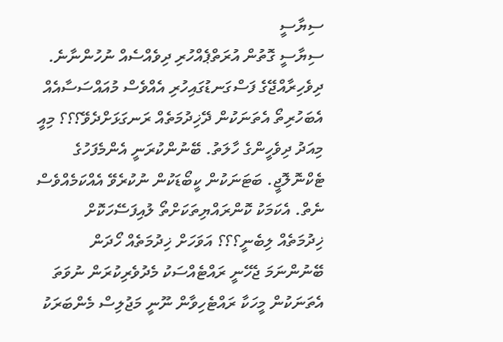ސިޔާސީ
ސިޔާސީ ގޮތުން އުރަތްޕެއްހުރި ދިވެއްސެއް ނުހުންނާނެ. ދިވެހިރާއްޖޭގެ ފަސްގަނޑުގައިހުރި އެއްވެސް މުއައްސަސާއެއް އެބަހުރިތޯ އެތަނަކުން ދޭޚިދުމަތެއް ރަނގަޅަށްދެވޭ؟؟؟ މިއީ މިއަދު ދިވެހީންގެ ހާލަތު. ބޭނުންކުރަނީ އެންމެފަހުގެ ޓެކްނޮލޮޖީ. ބަޓަނަކުން ކީބޯޑަކުން ނުކުރެވޭ އެއްކަމެއްވެސް ނެތް. އެކަމަކު ކޮންރައްޔިތަކަށްތޯ ލުއިފަސޭހަކޮށް ޚިދުމަތެއް ލިބެނީ؟؟؟ އަވަހަށް ޚިދުމަތެއް ހޯދަން ބޭނުންނަމަ ޖެހޭނީ ރައްޓެއްސަކު މެދުވެރިކުރަން ނުވަތަ އެތަނަކުން މީހަކާ ރައްޓެހިވާން ނޫނީ މަޖުލިސް މެންބަރަކު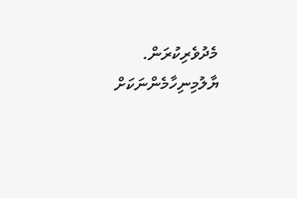މެދުވެރިކުރަން. ޔާލުމިނިހާމެންނަކަށް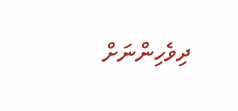ދިވެހިންނަށް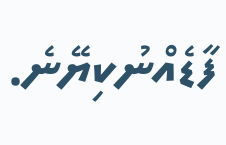ފާޑެއްނުކިޔޭނެ.